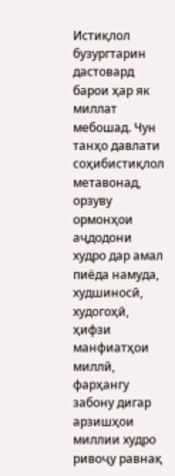Истиқлол бузургтарин дастовард барои ҳар як миллат мебошад. Чун танҳо давлати соҳибистиқлол метавонад, орзуву ормонҳои аҷдодони худро дар амал пиёда намуда, худшиносӣ, худогоҳӣ, ҳифзи манфиатҳои миллӣ, фарҳангу забону дигар арзишҳои миллии худро ривоҷу равнақ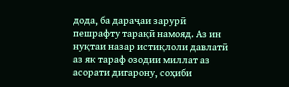дода, ба дараҷаи зарурӣ пешрафту тарақӣ намояд. Аз ин нуқтаи назар истиқлоли давлатӣ аз як тараф озодии миллат аз асорати дигарону, соҳиби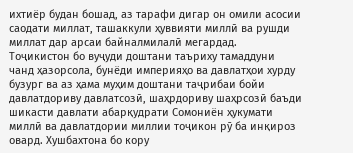ихтиёр будан бошад, аз тарафи дигар он омили асосии саодати миллат, ташаккули ҳуввияти миллӣ ва рушди миллат дар арсаи байналмилалӣ мегардад.
Тоҷикистон бо вуҷуди доштани таъриху тамаддуни чанд ҳазорсола, бунёди империяҳо ва давлатҳои хурду бузург ва аз ҳама муҳим доштани таҷрибаи бойи давлатдориву давлатсозӣ, шаҳрдориву шаҳрсозӣ баъди шикасти давлати абарқудрати Сомониён ҳукумати миллӣ ва давлатдории миллии тоҷикон рӯ ба инқироз овард. Хушбахтона бо кору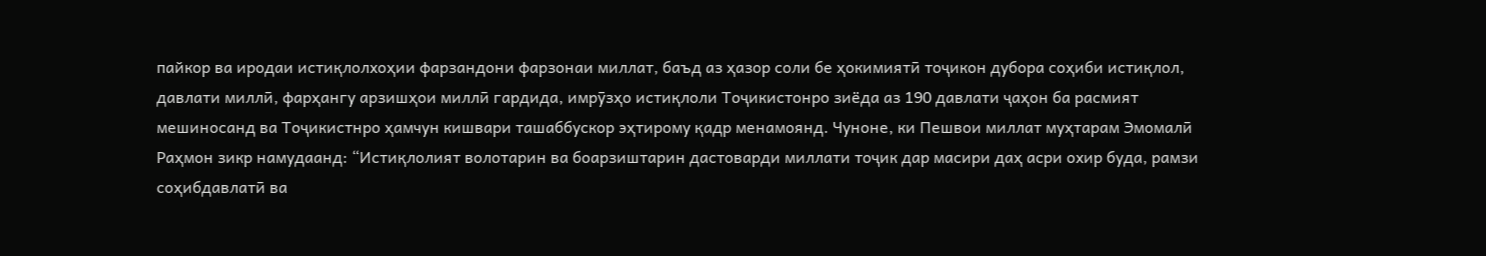пайкор ва иродаи истиқлолхоҳии фарзандони фарзонаи миллат, баъд аз ҳазор соли бе ҳокимиятӣ тоҷикон дубора соҳиби истиқлол, давлати миллӣ, фарҳангу арзишҳои миллӣ гардида, имрӯзҳо истиқлоли Тоҷикистонро зиёда аз 190 давлати ҷаҳон ба расмият мешиносанд ва Тоҷикистнро ҳамчун кишвари ташаббускор эҳтирому қадр менамоянд. Чуноне, ки Пешвои миллат муҳтарам Эмомалӣ Раҳмон зикр намудаанд: “Истиқлолият волотарин ва боарзиштарин дастоварди миллати тоҷик дар масири даҳ асри охир буда, рамзи соҳибдавлатӣ ва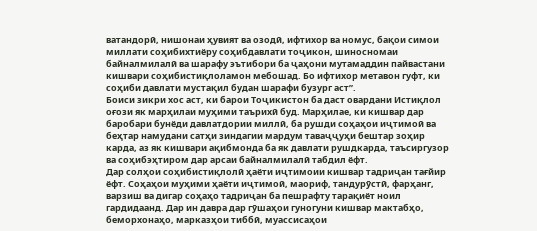ватандорӣ, нишонаи ҳувият ва озодӣ, ифтихор ва номус, бақои симои миллати соҳибихтиёру соҳибдавлати тоҷикон, шиносномаи байналмилалӣ ва шарафу эътибори ба ҷаҳони мутамаддин пайвастани кишвари соҳибистиқлоламон мебошад. Бо ифтихор метавон гуфт, ки соҳиби давлати мустақил будан шарафи бузург аст”.
Боиси зикри хос аст, ки барои Тоҷикистон ба даст овардани Истиқлол оғози як марҳилаи муҳими таърихӣ буд. Марҳилае, ки кишвар дар баробари бунёди давлатдории миллӣ, ба рушди соҳаҳои иҷтимоӣ ва беҳтар намудани сатҳи зиндагии мардум таваҷҷуҳи бештар зоҳир карда, аз як кишвари ақибмонда ба як давлати рушдкарда, таъсиргузор ва соҳибэҳтиром дар арсаи байналмилалӣ табдил ёфт.
Дар солҳои соҳибистиқлолӣ ҳаёти иҷтимоии кишвар тадриҷан тағйир ёфт. Соҳаҳои муҳими ҳаёти иҷтимоӣ, маориф, тандурӯстӣ, фарҳанг, варзиш ва дигар соҳаҳо тадриҷан ба пешрафту тарақиёт ноил гардидаанд. Дар ин давра дар гӯшаҳои гуногуни кишвар мактабҳо, беморхонаҳо, марказҳои тиббӣ, муассисаҳои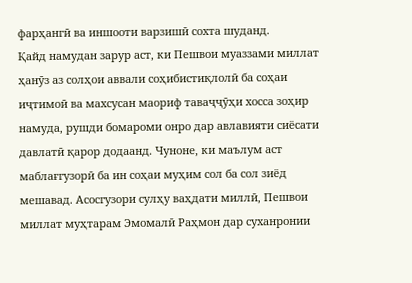фарҳангӣ ва иншооти варзишӣ сохта шуданд.
Қайд намудан зарур аст, ки Пешвои муаззами миллат ҳанӯз аз солҳои аввали соҳибистиқлолӣ ба соҳаи иҷтимоӣ ва махсусан маориф таваҷҷӯҳи хосса зоҳир намуда, рушди бомароми онро дар авлавияти сиёсати давлатӣ қарор додаанд. Чуноне, ки маълум аст маблағгузорӣ ба ин соҳаи муҳим сол ба сол зиёд мешавад. Асосгузори сулҳу ваҳдати миллӣ, Пешвои миллат муҳтарам Эмомалӣ Раҳмон дар суханронии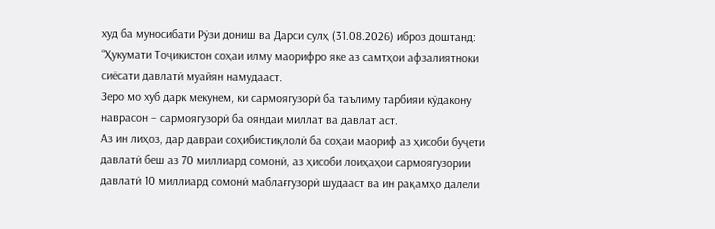худ ба муносибати Рӯзи дониш ва Дарси сулҳ (31.08.2026) иброз доштанд: “Ҳукумати Тоҷикистон соҳаи илму маорифро яке аз самтҳои афзалиятноки сиёсати давлатӣ муайян намудааст.
Зеро мо хуб дарк мекунем, ки сармоягузорӣ ба таълиму тарбияи кӯдакону наврасон – сармоягузорӣ ба ояндаи миллат ва давлат аст.
Аз ин лиҳоз, дар давраи соҳибистиқлолӣ ба соҳаи маориф аз ҳисоби буҷети давлатӣ беш аз 70 миллиард сомонӣ, аз ҳисоби лоиҳаҳои сармоягузории давлатӣ 10 миллиард сомонӣ маблағгузорӣ шудааст ва ин рақамҳо далели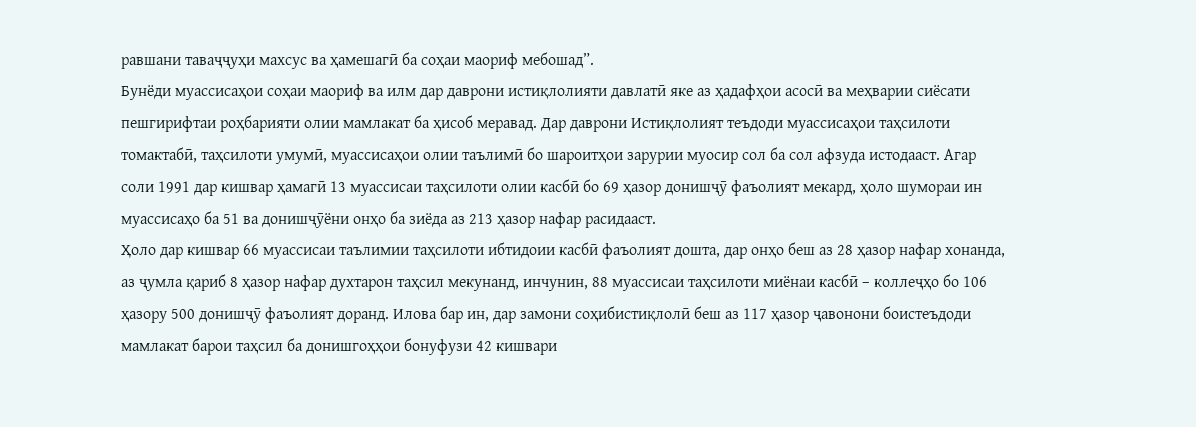равшани таваҷҷуҳи махсус ва ҳамешагӣ ба соҳаи маориф мебошад”.
Бунёди муассисаҳои соҳаи маориф ва илм дар даврони истиқлолияти давлатӣ яке аз ҳадафҳои асосӣ ва меҳварии сиёсати пешгирифтаи роҳбарияти олии мамлакат ба ҳисоб меравад. Дар даврони Истиқлолият теъдоди муассисаҳои таҳсилоти томактабӣ, таҳсилоти умумӣ, муассисаҳои олии таълимӣ бо шароитҳои зарурии муосир сол ба сол афзуда истодааст. Агар соли 1991 дар кишвар ҳамагӣ 13 муассисаи таҳсилоти олии касбӣ бо 69 ҳазор донишҷӯ фаъолият мекард, ҳоло шумораи ин муассисаҳо ба 51 ва донишҷӯёни онҳо ба зиёда аз 213 ҳазор нафар расидааст.
Ҳоло дар кишвар 66 муассисаи таълимии таҳсилоти ибтидоии касбӣ фаъолият дошта, дар онҳо беш аз 28 ҳазор нафар хонанда, аз ҷумла қариб 8 ҳазор нафар духтарон таҳсил мекунанд, инчунин, 88 муассисаи таҳсилоти миёнаи касбӣ – коллеҷҳо бо 106 ҳазору 500 донишҷӯ фаъолият доранд. Илова бар ин, дар замони соҳибистиқлолӣ беш аз 117 ҳазор ҷавонони боистеъдоди мамлакат барои таҳсил ба донишгоҳҳои бонуфузи 42 кишвари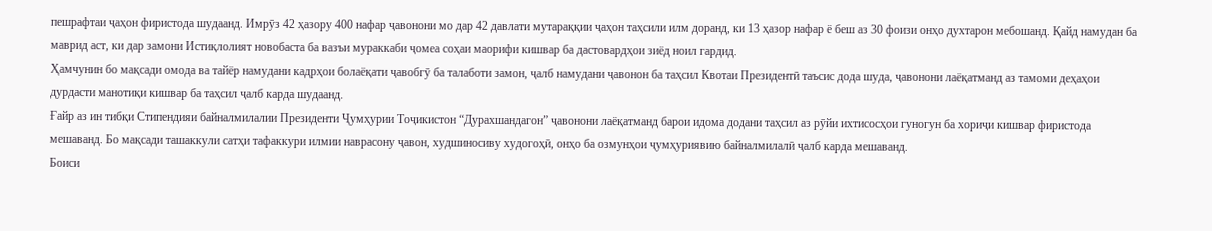пешрафтаи ҷаҳон фиристода шудаанд. Имрӯз 42 ҳазору 400 нафар ҷавонони мо дар 42 давлати мутараққии ҷаҳон таҳсили илм доранд, ки 13 ҳазор нафар ё беш аз 30 фоизи онҳо духтарон мебошанд. Қайд намудан ба маврид аст, ки дар замони Истиқлолият новобаста ба вазъи мураккаби ҷомеа соҳаи маорифи кишвар ба дастовардҳои зиёд ноил гардид.
Ҳамчунин бо мақсади омода ва тайёр намудани кадрҳои болаёқати ҷавобгӯ ба талаботи замон, ҷалб намудани ҷавонон ба таҳсил Квотаи Президентӣ таъсис дода шуда, ҷавонони лаёқатманд аз тамоми деҳаҳои дурдасти манотиқи кишвар ба таҳсил ҷалб карда шудаанд.
Ғайр аз ин тибқи Стипендияи байналмилалии Президенти Ҷумҳурии Тоҷикистон “Дурахшандагон” ҷавонони лаёқатманд барои идома додани таҳсил аз рӯйи ихтисосҳои гуногун ба хориҷи кишвар фиристода мешаванд. Бо мақсади ташаккули сатҳи тафаккури илмии наврасону ҷавон, худшиносиву худогоҳӣ, онҳо ба озмунҳои ҷумҳуриявию байналмилалӣ ҷалб карда мешаванд.
Боиси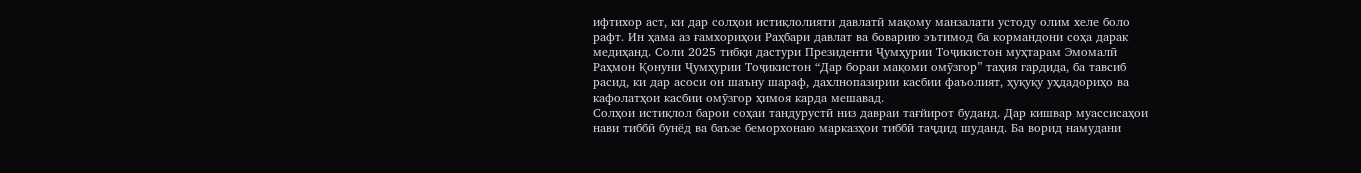ифтихор аст, ки дар солҳои истиқлолияти давлатӣ мақому манзалати устоду олим хеле боло рафт. Ин ҳама аз ғамхориҳои Раҳбари давлат ва боварию эътимод ба кормандони соҳа дарак медиҳанд. Соли 2025 тибқи дастури Президенти Ҷумҳурии Тоҷикистон муҳтарам Эмомалӣ Раҳмон Қонуни Ҷумҳурии Тоҷикистон “Дар бораи мақоми омӯзгор” таҳия гардида, ба тавсиб расид, ки дар асоси он шаъну шараф, дахлнопазирии касбии фаъолият, ҳуқуқу уҳдадориҳо ва кафолатҳои касбии омӯзгор ҳимоя карда мешавад.
Солҳои истиқлол барои соҳаи тандурустӣ низ давраи тағйирот буданд. Дар кишвар муассисаҳои нави тиббӣ бунёд ва баъзе беморхонаю марказҳои тиббӣ таҷдид шуданд. Ба ворид намудани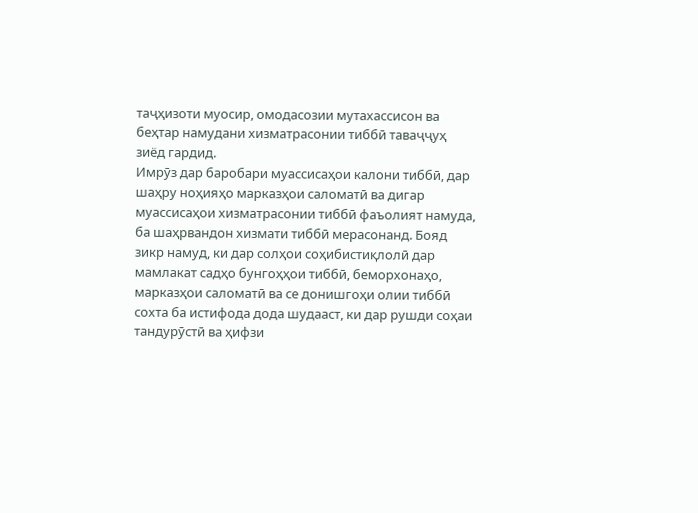таҷҳизоти муосир, омодасозии мутахассисон ва беҳтар намудани хизматрасонии тиббӣ таваҷҷуҳ зиёд гардид.
Имрӯз дар баробари муассисаҳои калони тиббӣ, дар шаҳру ноҳияҳо марказҳои саломатӣ ва дигар муассисаҳои хизматрасонии тиббӣ фаъолият намуда, ба шаҳрвандон хизмати тиббӣ мерасонанд. Бояд зикр намуд, ки дар солҳои соҳибистиқлолӣ дар мамлакат садҳо бунгоҳҳои тиббӣ, беморхонаҳо, марказҳои саломатӣ ва се донишгоҳи олии тиббӣ сохта ба истифода дода шудааст, ки дар рушди соҳаи тандурӯстӣ ва ҳифзи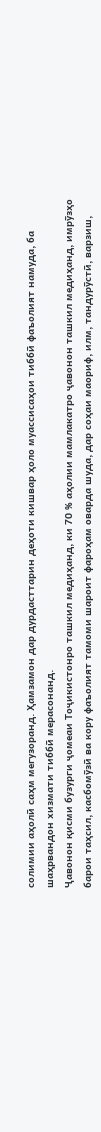солимии аҳолӣ саҳм мегузоранд. Ҳамзамон дар дурдасттарин деҳоти кишвар ҳоло муассисаҳои тиббӣ фаъолият намуда, ба шаҳрвандон хизмати тиббӣ мерасонанд.
Ҷавонон қисми бузурги ҷомеаи Тоҷикистонро ташкил медиҳанд, ки 70 % аҳолии мамлакатро ҷавонон ташкил медиҳанд, имрӯзҳо барои таҳсил, касбомӯзӣ ва кору фаъолият тамоми шароит фароҳам оварда шуда, дар соҳаи маориф, илм, тандурӯстӣ, варзиш,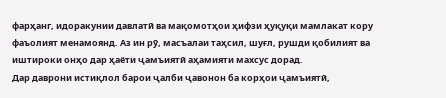фарҳанг, идоракунии давлатӣ ва мақомотҳои ҳифзи ҳуқуқи мамлакат кору фаъолият менамоянд. Аз ин рӯ, масъалаи таҳсил, шуғл, рушди қобилият ва иштироки онҳо дар ҳаёти ҷамъиятӣ аҳамияти махсус дорад.
Дар даврони истиқлол барои ҷалби ҷавонон ба корҳои ҷамъиятӣ,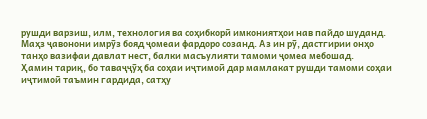рушди варзиш, илм, технология ва соҳибкорӣ имкониятҳои нав пайдо шуданд. Маҳз ҷавонони имрӯз бояд ҷомеаи фардоро созанд. Аз ин рӯ, дастгирии онҳо танҳо вазифаи давлат нест, балки масъулияти тамоми ҷомеа мебошад.
Ҳамин тариқ, бо таваҷҷӯҳ ба соҳаи иҷтимоӣ дар мамлакат рушди тамоми соҳаи иҷтимоӣ таъмин гардида, сатҳу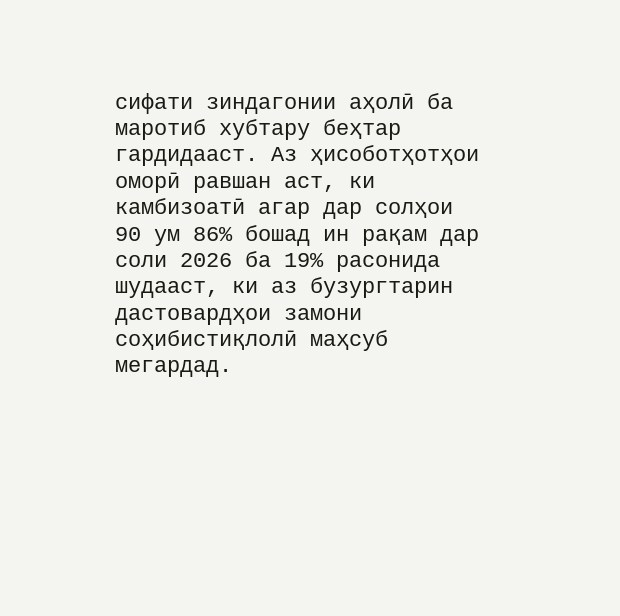сифати зиндагонии аҳолӣ ба маротиб хубтару беҳтар гардидааст. Аз ҳисоботҳотҳои оморӣ равшан аст, ки камбизоатӣ агар дар солҳои 90 ум 86% бошад ин рақам дар соли 2026 ба 19% расонида шудааст, ки аз бузургтарин дастовардҳои замони соҳибистиқлолӣ маҳсуб мегардад.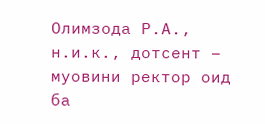Олимзода Р.А., н.и.к., дотсент – муовини ректор оид ба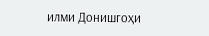илми Донишгоҳи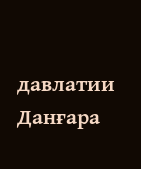давлатии Данғара